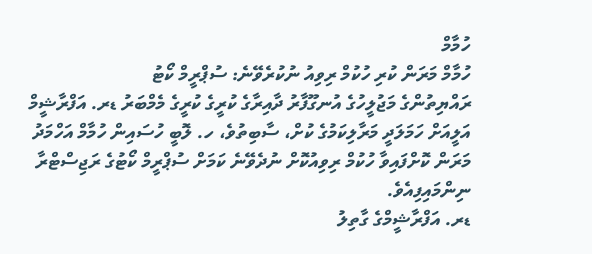ހުމާމް
ހުމާމް މަރަން ކުރި ހުކުމް ރިވިއު ނުކުރެވޭނެ: ސުޕްރީމް ކޯޓު
ރައްޔިތުންގެ މަޖުލީހުގެ އުނގޫފާރު ދާއިރާގެ ކުރީގެ ކުރީގެ މެމްބަރު ޑރ. އަފްރާޝީމް އަލީއަށް ހަމަލަދީ މަރާލިކަމުގެ ކުށް، ސާބިތުވެ، ހ. ލޮބީ ހުސައިން ހުމާމް އަހްމަދު މަރަން ކޮށްފައިވާ ހުކުމް ރިވިއުކޮށް ނުދެވޭނެ ކަމަށް ސުޕްރީމް ކޯޓުގެ ރަޖިސްޓްރާ ނިންމައިފިއެވެ.
ޑރ. އަފްރާޝީމްގެ ގާތިލު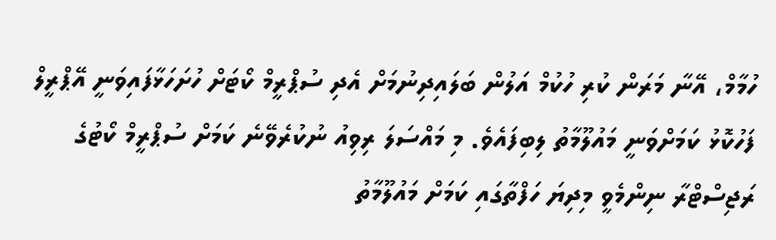ހުމާމް، އޭނާ މަރަން ކުރި ހުކުމް އަލުން ބަލައިދިނުމަށް އެދި ސުޕްރީމް ކޯޓަށް ހުށަހަޅާފައިވަނީ އޭޕްރީލް ފަހުކޮޅު ކަމަށްވަނީ މައުލޫމާތު ލިބިފައެވެ. މި މައްސަލަ ރިވިއު ނުކުރެވޭނެ ކަމަށް ސުޕްރީމް ކޯޓުގެ ރަޖިސްޓްރާ ނިންމެވީ މިދިޔަ ހަފްތާގައި ކަމަށް މައުލޫމާތު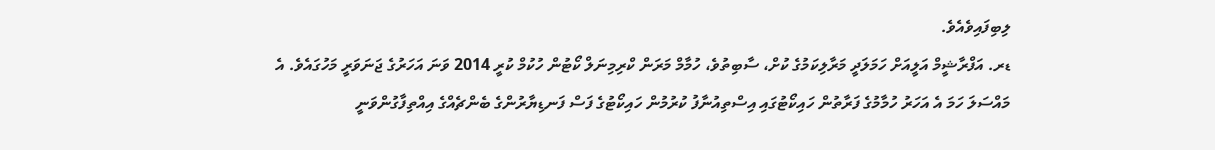ލިބިފައިވެއެވެ.
ޑރ. އަފްރާޝީމް އަލީއަށް ހަމަލަދީ މަރާލިކަމުގެ ކުށް، ސާބިތުވެ، ހުމާމް މަރަން ކްރިމިނަލް ކޯޓުން ހުކުމް ކުރީ 2014 ވަނަ އަހަރުގެ ޖަނަވަރީ މަހުގައެވެ. އެ މައްސަލަ ހަމަ އެ އަހަރު ހުމާމުގެ ފަރާތުން ހައިކޯޓުގައި އިސްތިއުނާފު ކުރުމުން ހައިކޯޓުގެ ފަސް ފަނޑިޔާރުންގެ ބެންޗެއްގެ އިއްތިފާގުންވަނީ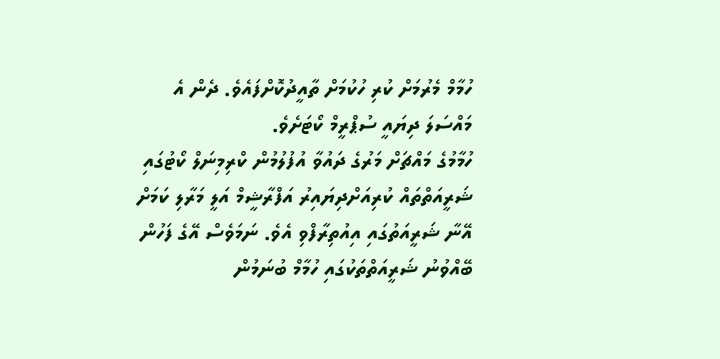ހުމާމް މެރުމަށް ކުރި ހުކުމަށް ތާއީދުކޮށްފައެވެ. ދެން އެ މައްސަލަ ދިޔައީ ސުޕްރީމް ކޯޓަށެވެ.
ހުމާމުގެ މައްޗަށް މަރުގެ ދައުވާ އުފުލުމުން ކްރިމިނަލް ކޯޓުގައި ޝަރީއަތްތައް ކުރިއަށްދިޔައިރު އަފްރާޝީމް އަލީ މަރާލި ކަމަށް އޭނާ ޝަރީއަތުގައި އިއުތިރާފްވި އެވެ. ނަމަވެސް އޭގެ ފަހުން ބޭއްވުނު ޝަރީއަތްތަކުގައި ހުމާމް ބުނަމުން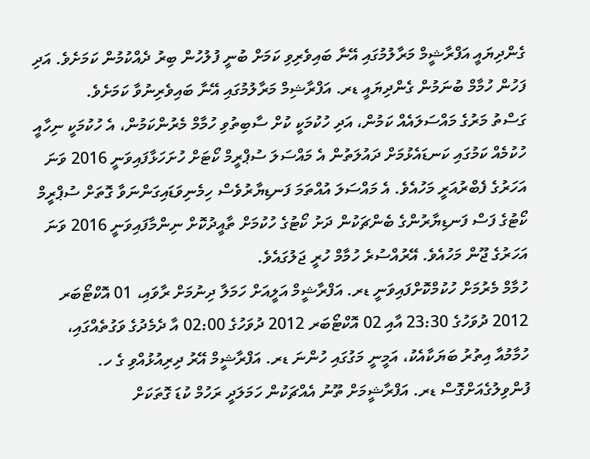ގެންދިޔައީ އަފްރާޝީމް މަރާލުމުގައި އޭނާ ބައިވެރިވި ކަމަށް ބުނީ ފުލުހުން ބިރު ދެއްކުމުން ކަމަށެވެ. އަދި ފަހުން ހުމާމް ބުނަމުން ގެންދިޔައީ ޑރ. އަފްރާޝިމް މަރާލުމުގައި އޭނާ ބައިވެރިނުވާ ކަމަށެވެ.
ގަސްތު މަރުގެ މައްސަލައެއް ކަމުން، އަދި ހުކުމަކީ ކުށް ސާބިތުވި ހުމާމް މެރުންކަމުން، އެ ހުކުމަކީ ނިހާއީ ހުކުމެއް ކަމުގައި ކަނޑައެޅުމަށް ދައުލަތުން އެ މައްސަލަ ސުޕްރީމް ކޯޓަށް ހުށަހަޅާފައިވަނީ 2016 ވަނަ އަހަރުގެ ފެބްރުއަރީ މަހުއެވެ. އެ މައްސަލަ އުއްތަމަ ފަނޑިޔާރުވެސް ހިމެނިވަޑައިގަންނަވާ ގޮތަށް ސުޕްރީމް ކޯޓުގެ ފަސް ފަނޑިޔާރުންގެ ބެންޗަކުން ދަށު ކޯޓުގެ ހުކުމަށް ތާއީދުކޮށް ނިންމާފައިވަނީ 2016 ވަނަ އަހަރުގެ ޖޫން މަހުއެވެ. އޭރުއްސުރެ ހުމާމް ހުރީ ޖަލުގައެވެ.
ހުމާމް މެރުމަށް ހުކުމްކޮށްފައިވަނީ ޑރ. އަފްރާޝީމް އަލީއަށް ހަމަލާ ދިނުމަށް ރާވައި، 01 އޮކްޓޯބަރ 2012 ދުވަހުގެ 23:30 އާއި 02 އޮކްޓޯބަރ 2012 ދުވަހުގެ 02:00 އާ ދެމެދުގެ ވަގުތެއްގައި، ހުމާމުއާ އިތުރު ބަޔަކާއެކު، އަމީނީ މަގުގައި ހުންނަ ޑރ. އަފްރާޝީމް އޭރު ދިރިއުޅުއްވި ގެ ހ. ފުންވިލުގެއަށްގޮސް ޑރ. އަފްރާޝީމަށް ތޫނު އެއްޗަކުން ހަމަލަދީ ރަހުމް ކުޑަ ގޮތަކަށް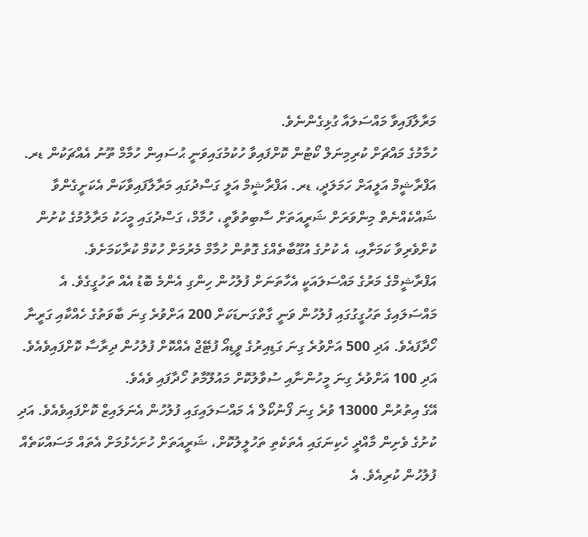މަރާލާފައިވާ މައްސަލައާ ގުޅިގެންނެވެ.
ހުމާމުގެ މައްޗަށް ކުރިމިނަލް ކޯޓުން ކޮށްފައިވާ ހުކުމުގައިވަނީ ޙުސައިން ހުމާމް ތޫނު އެއްޗަކުން ޑރ. އަފްރާޝީމް އަލީއަށް ހަމަލަދީ، ޑރ. އަފްރާޝީމް އަލީ ގަސްދުގައި މަރާލާފައިވާކަން އެކަށީގެންވާ ޝައްކެއްނެތް މިންވަރަށް ޝަރީއަތަށް ސާބިތުވާތީ، ހުމާމް، ގަސްދުގައި މީހަކު މަރާލުމުގެ ކުށުން ކުށްވެރިވާ ކަމަށާއި، އެ ކުށުގެ އުގޫބާތެއްގެ ގޮތުން ހުމާމް މެރުމަށް ހުކުމް ކުރާކަމަށެވެ.
އަފްރާޝީމްގެ މަރުގެ މައްސަލައަކީ އެހާތަނަށް ފުލުހުން ހިންގި އެންމެ ބޮޑު އެއް ތަހުގީގެވެ. އެ މައްސަލައިގެ ތަހުގީގުގައި ފުލުހުން ވަނީ ގާތްގަނޑަކަށް 200 އަށްވުރެ ގިނަ ބާވަތުގެ ހެއްކާއި ގަރީނާ ހޯދާފައެވެ. އަދި 500 އަށްވުރެ ގިނަ ގަޑިއިރުގެ ވީޑިއޯ ފުޓޭޖް އެއްކޮށް ފުލުހުން ދިރާސާ ކޮށްފައިވެއެވެ. އަދި 100 އަށްވުރެ ގިނަ މީހުންނާއި ސުވާލުކޮށް މައުލޫމާތު ހޯދާފައި ވެއެވެ.
އޭގެ އިތުރުން 13000 ވުރެ ގިނަ ފޯނުކޯލް އެ މައްސަލައިގައި ފުލުހުން އެނަލައިޒް ކޮށްފައިވެއެވެ. އަދި ކުށުގެ ވެށިން މާއްދީ ހެކިނަގައި އެތަކެތި ތަހުލީލުކޮށް، ޝަރީއަތަށް ހުށަހެޅުމަށް އެތައް މަސައްކަތެއް ފުލުހުން ކުރިއެވެ. އެ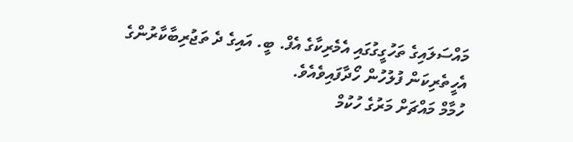މައްސަލައިގެ ތަހުގީގުގައި އެމެރިކާގެ އެފް. ބީ. އައިގެ ދެ ތަޖުރިބާކާރުންގެ އެހީތެރިކަން ފުލުހުން ހޯދާފައިވެއެވެ.
ހުމާމް މައްޗަށް މަރުގެ ހުކުމް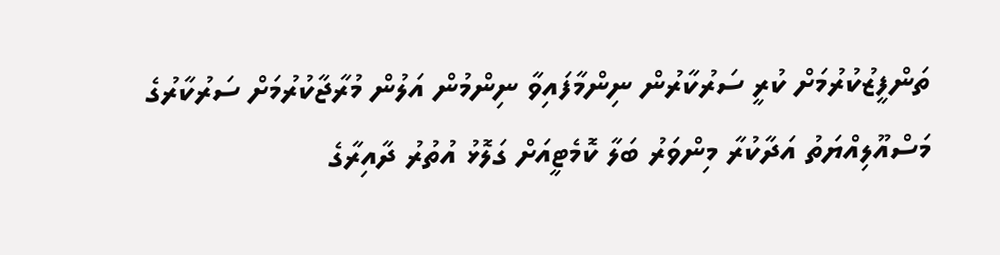ތަންފީޒުކުރުމަށް ކުރީ ސަރުކާރުން ނިންމާފައިވާ ނިންމުން އަލުން މުރާޖާކުރުމަށް ސަރުކާރުގެ މަސްއޫލިއްޔަތު އަދާކުރާ މިންވަރު ބަލާ ކޮމެޓީއަށް ގަލޮޅު އުތުރު ދާއިރާގެ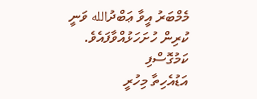މެމްބަރު އީވާ ޢަބްދުالله ވަނީ ކުރިން ހުށަހަޅުއްވާފައެވެ.
ކަމުގޮސްފި
އަޑުއެހިތާ މިހުރީ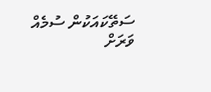ސަތޭކައަކުން ސުމެއް
ވަރަށް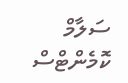ސަލާމް
ކޮމެންޓްސް